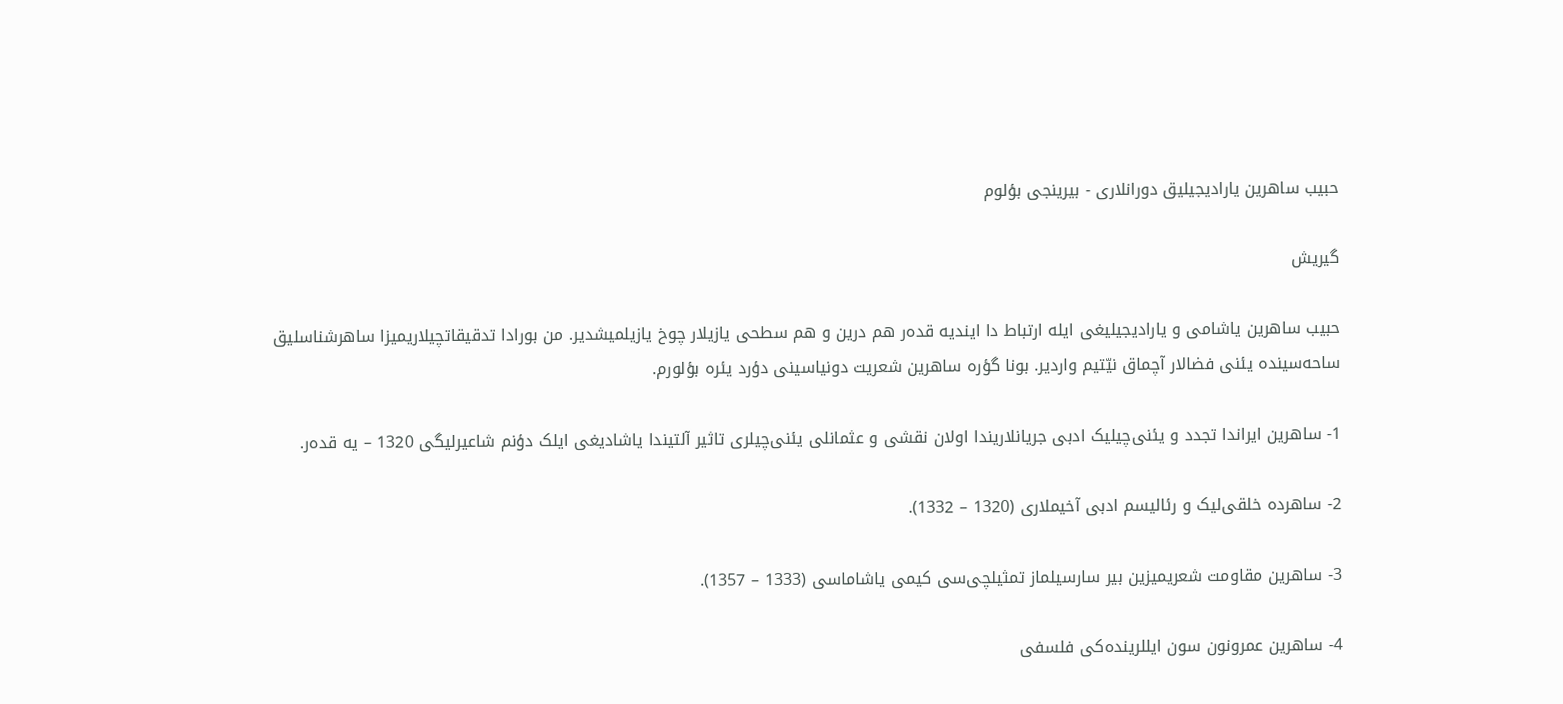حبیب ساهرین یارادیجیلیق دورانلاری - بیرینجی بؤلوم

گیریش

حبیب ساهرین یاشامی و یارادیجیلیغی ایله ارتباط دا ایندیه قده‌ر هم درین و هم سطحی یازیلار چوخ یازیلمیشدیر. من بورادا تدقیقاتچیلاریمیزا ساهرشناسلیق ساحه‌سینده یئنی فضالار آچماق نیّتیم واردیر. بونا گؤره ساهرین شعریت دونیاسینی دؤرد یئره بؤلورم.

1- ساهرین ایراندا تجدد و یئنی‌چیلیک ادبی جریانلاریندا اولان نقشی و عثمانلی یئنی‌چیلری تاثیر آلتیندا یاشادیغی ایلک دؤنم شاعیرلیگی 1320 – یه قده‌ر.

2- ساهرده خلقی‌لیک و رئالیسم ادبی آخیملاری (1320 – 1332).

3- ساهرین مقاومت شعریمیزین بیر سارسیلماز تمثیلچی‌‌‌سی کیمی یاشاماسی (1333 – 1357).

4- ساهرین عمرونون سون ایللرینده‌کی فلسفی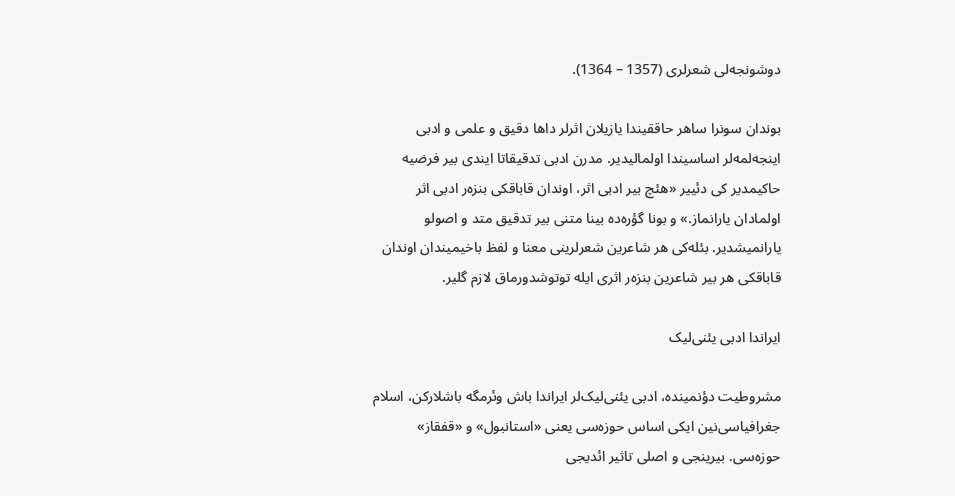دوشونجه‌لی شعرلری (1357 – 1364).

بوندان سونرا ساهر حاققیندا یازیلان اثرلر داها دقیق و علمی و ادبی اینجه‌لمه‌لر اساسیندا اولمالیدیر. مدرن ادبی تدقیقاتا ایندی بیر فرضیه حاکیمدیر کی دئییر «هئچ بیر ادبی اثر، اوندان قاباقکی بنزه‌ر ادبی اثر اولمادان یارانماز.» و بونا گؤره‌ده بینا متنی بیر تدقیق متد و اصولو یارانمیشدیر. بئله‌کی هر شاعرین شعرلرینی معنا و لفظ باخیمیندان اوندان قاباقکی هر بیر شاعرین بنزه‌ر اثری ایله توتوشدورماق لازم گلیر.

ایراندا ادبی یئنی‌لیک

مشروطیت دؤنمینده،‌ ادبی یئنی‌لیک‌لر ایراندا باش وئرمگه باشلارکن، اسلام جغرافیاسی‌نین ایکی اساس حوزه‌سی یعنی «استانبول» و «قفقاز» حوزه‌سی. بیرینجی و اصلی تاثیر ائدیجی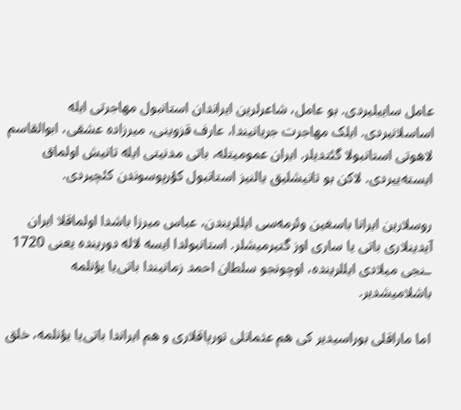عامل ساییلیردی. بو عامل، شاعرلرین ایراندان استانبول مهاجرتی ایله اساسلانیردی. ایلک مهاجرت جریانیندا، عارف قزوینی، میرزاده عشقی، ابوالقاسم لاهوتی استانبولا گئتدیلر. ایران عمومیتله، باتی مدنیتی ایله تانیش اولماق ایسته‌ییردی. لاکن بو تانیشلیق یالنیز استانبول کؤرپوسوندن کئچیردی.

روسلارین ایرانا باسغین وئرمه‌سی ایللریندن، عباس میرزا باشدا اولماقلا ایران آیدینلاری باتی یا ساری اوز گتیرمیشلر. استانبولدا ایسه لاله دورینده یعنی 1720 ـنجی میلادی ایللرینده، اوچونجو سلطان احمد زمانیندا باتی‌یا یؤنلمه باشلامیشدیر.

اما ماراقلی بوراسیدیر کی هم عثمانلی تورپاقلاری و هم ایراندا باتی‌یا یؤنلمه، خلق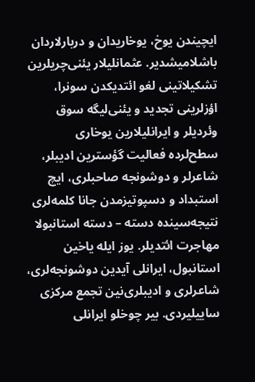ایچیندن یوخ، یوخاریدان و دربارلاردان باشلامیشدیر. عثمانلیلار یئنی‌چریلرین تشکیلاتینی لغو ائتدیکدن سونرا، اؤزلرینی تجدید و یئنی‌لیگه سوق وئردیلر و ایرانلیلارین یوخاری سطح‌لرده فعالیت گؤسترین ادیبلر، شاعرلر و دوشونجه صاحبلری، ایچ استبداد و دسپوتیزمدن جانا کلمه‌لری نتیجه‌سینده دسته – دسته استانبولا مهاجرت ائتدیلر. یوز ایله یاخین استانبول، ایرانلی آیدین دوشونجه‌لری،‌ شاعرلری و ادیبلری‌نین تجمع مرکزی ساییلیردی. بیر چوخلو ایرانلی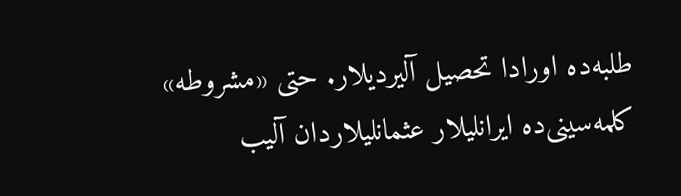طلبه‌ده اورادا تحصیل آلیردیلار. حتی «مشروطه» کلمه‌سینی‌ده ایرانلیلار عثمانلیلاردان آلیب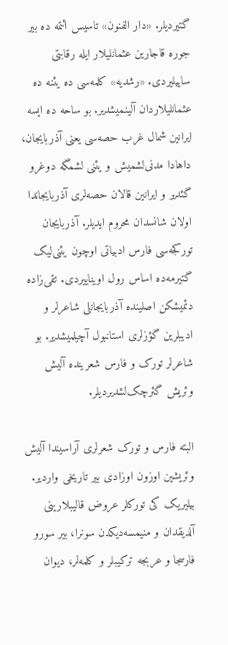گتیردیلر. «دار الفنون» تاسیس ائتمه ده بیر جوره قاجارین عثمانلیلار ایله رقابتی ساییلیردی. «رشدیه» کلمه‌سی ده یئنه ده عثمانلیلاردان آلینمیشدیر. بو ساحه ده ایسه ایرانین شمال غرب حصه‌سی یعنی آذربایجان، داهادا مدنی‌لشمیش و یئنی لشمگه دوغرو گئدیر و ایرانین قالان حصه‌لری آذربایجاندا اولان شانسدان محروم ایدیلر. آذربایجان تورکجه‌سی فارس ادبیاتی اوچون یئنی‌لیک گتیرمه‌ده اساس رول اویناییردی. تقی‌زاده دئمیشکن اصلینده آذربایجانلی شاعرلر و ادیبلرین گؤزلری استانبول آچیلمیشدیر. بو شاعرلر تورک و فارس شعرینده آلیش وئریش گئرچک‌لشدیردیلر.

البته فارس و تورک شعرلری آراسیندا آلیش وئریشین اوزون اوزادی بیر تاریخی واردیر. بیلیریک کی تورکلر عروض قالیبلارینی آلدیقدان و منیمسه‌دیکدن سونرا، بیر سورو فارسجا و عربجه ترکیبلر و کلمه‌لر، دیوان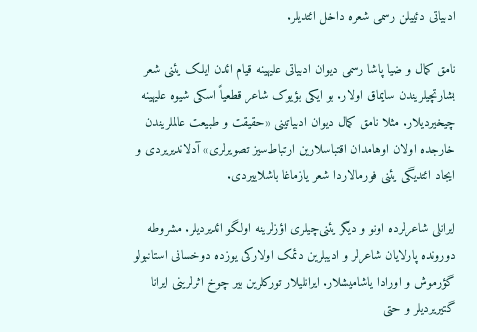ادبیاتی دئییلن رسمی شعره داخل ائتدیلر.

نامق کمال و ضیا پاشا رسمی دیوان ادبیاتی علیهینه قیام ائدن ایلک یئنی شعر بشارتچیلریندن سایماق اولار. بو ایکی بؤیوک شاعر قطعیاً اسکی شیوه علیهینه چیخیردیلار. مثلا نامق کمال دیوان ادبیاتینی «حقیقت و طبیعت عالملریندن خارجده اولان اوهامدان اقتباسلارین ارتباط‌سیز تصویرلری» آدلاندیریردی و ایجاد ائتدیگی یئنی فورمالاردا شعر یازماغا باشلاییردی.

ایرانلی شاعرلرده اونو و دیگر یئنی‌چیلری اؤزلرینه اولگو ائدیردیلر. مشروطه دورونده پارلایان شاعرلر و ادیبلرین دئمک اولارکی یوزده دوخسانی استانبولو گؤرموش و اورادا یاشامیشلار. ایرانلیلار تورکلرین بیر چوخ اثرلرینی ایرانا گتیریردیلر و حتی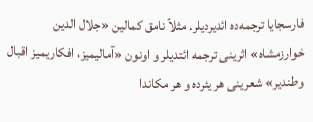فارسجایا ترجمه‌ده ائدیردیلر. مثلاً نامق کمالین «جلال الدین خوارزمشاه» اثرینی ترجمه ائتدیلر و اونون «آمالیمیز، افکاریمیز اقبال وطندیر» شعرینی هر یئرده و هر مکاندا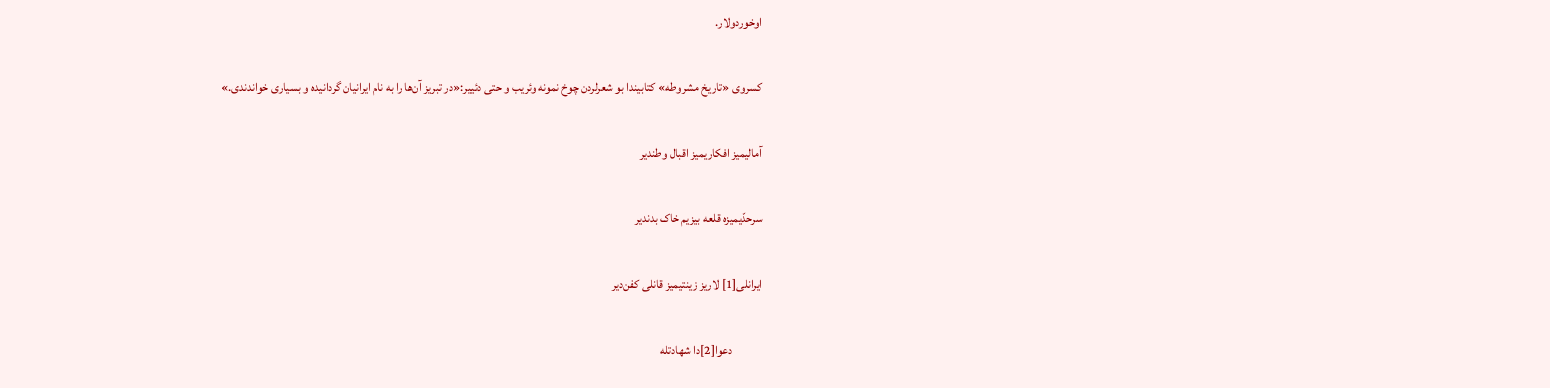اوخوردولار.

کسروی «تاریخ مشروطه» کتابیندا بو شعرلردن چوخ نمونه وئریب و حتی دئییر:«در تبریز آن‌ها را به نام ایرانیان گردانیده و بسیاری خواندندی.»

آمالیمیز افکاریمیز اقبال وطندیر

سرحدّیمیزه قلعه بیزیم خاک بدندیر

ایرانلی[1] لاریز زینتیمیز قانلی کفن‌دیر

            دعوا[2]دا شهادتله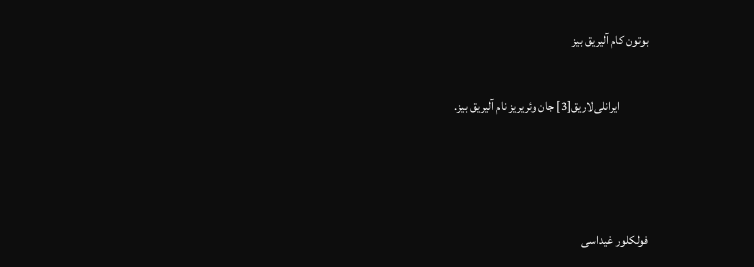بوتون کام آلیریق بیز

            ایرانلی‌لاریق[3] جان وئریریز نام آلیریق بیز.



فولکلور غیداسی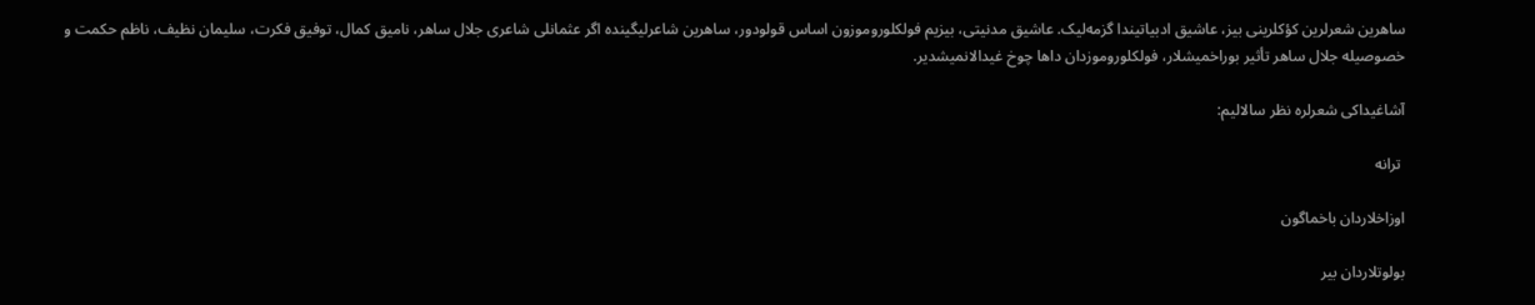ساهرین شعرلرین کؤکلرینی بیز، عاشیق ادبیاتیندا گزمه‌لیک. عاشیق مدنیتی، بیزیم فولکلوروموزون اساس قولودور، ساهرین شاعرلیگینده اگر عثمانلی شاعری جلال ساهر، نامیق کمال، توفیق فکرت، سلیمان نظیف،‌ ناظم حکمت و خصوصیله جلال ساهر تأثیر بوراخمیشلار، فولکلوروموزدان داها چوخ غیدالانمیشدیر.

آشاغیداکی شعرلره نظر سالالیم:

 ترانه

اوزاخلاردان باخماگون

بولوتلاردان بیر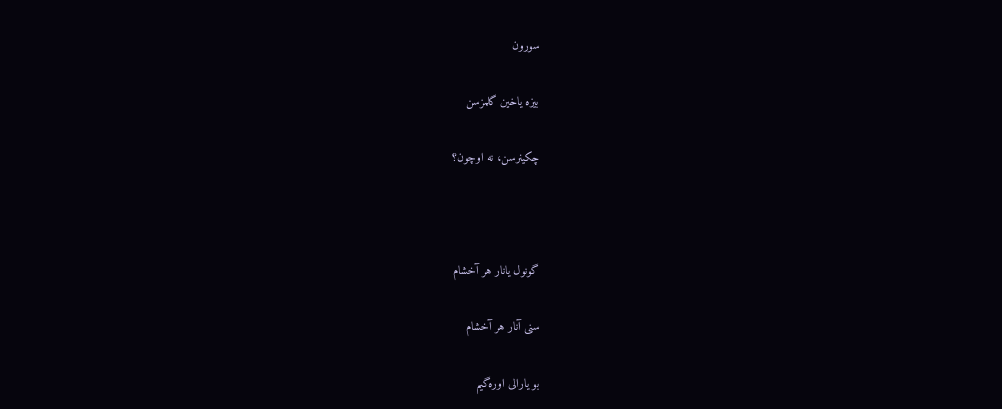سورون

بیزه یاخین گلمزسن

چکینرسن، نه اوچون؟



گونول یانار هر آخشام

سنی آنار هر آخشام

بو یارالی اوره‌گیم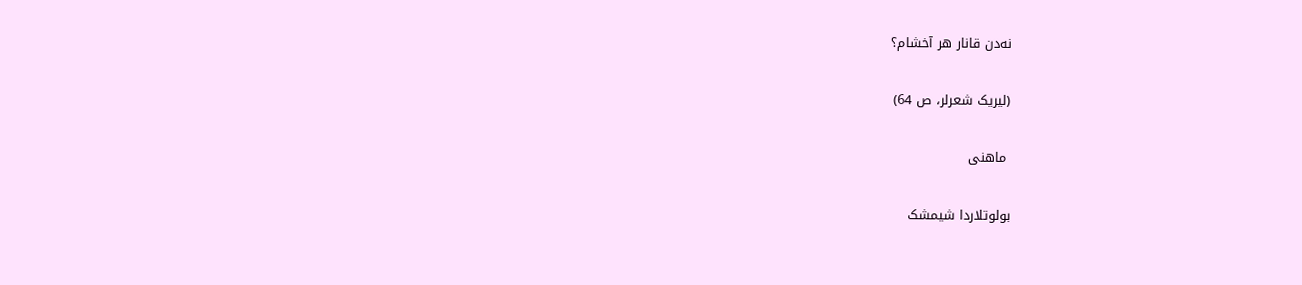نه‌دن قانار هر آخشام؟

(لیریک شعرلر، ص 64)

 ماهنی

بولوتلاردا شیمشک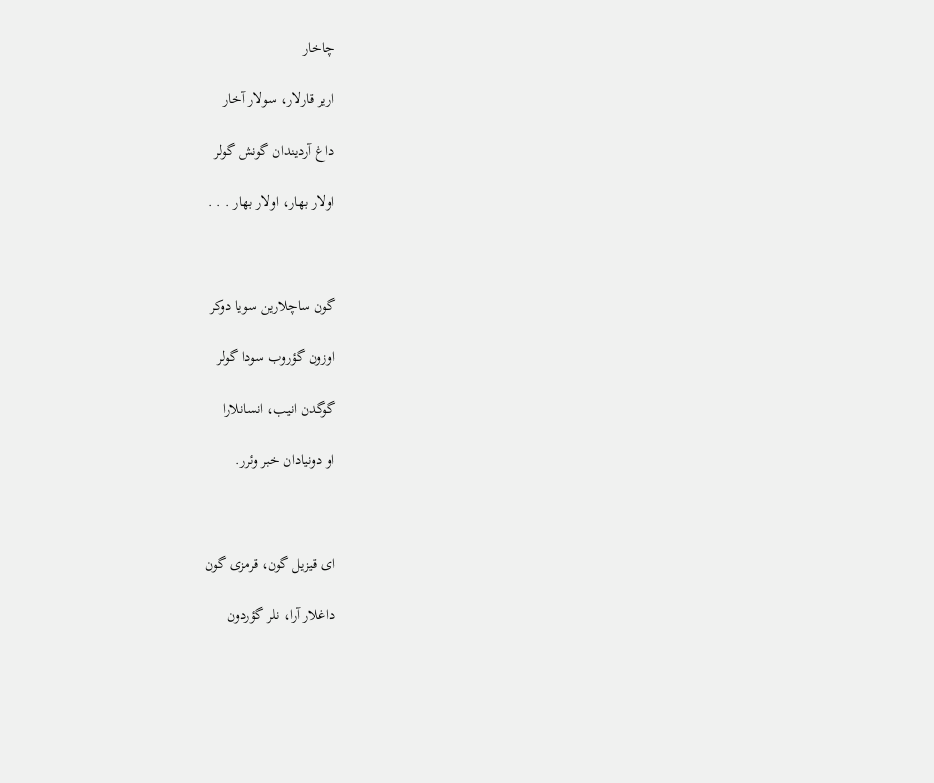چاخار

اریر قارلار، سولار آخار

داغ آردیندان گونش گولر

اولار بهار، اولار بهار . . .



گون ساچلارین سویا دوکر

اوزون گؤروب سودا گولر

گوگدن انیب، انسانلارا

او دونیادان خبر وئرر.



ای قیزیل گون، قرمزی گون

داغلار آرا، نلر گؤردون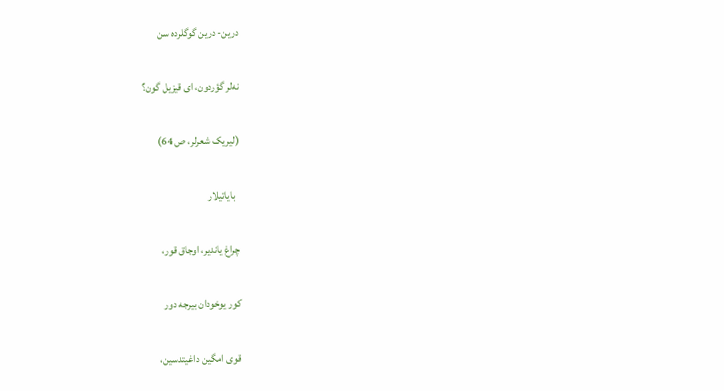درین- درین گوگلرده سن

نه‌لر گؤردون، ای قیزیل گون؟

(لیریک شعرلر، ص 64)

  بایاتیلار

چراغ یاندیر، اوجاق قور،

کور یوخودان بیرجه دور

قوی امگین داغیتدسین،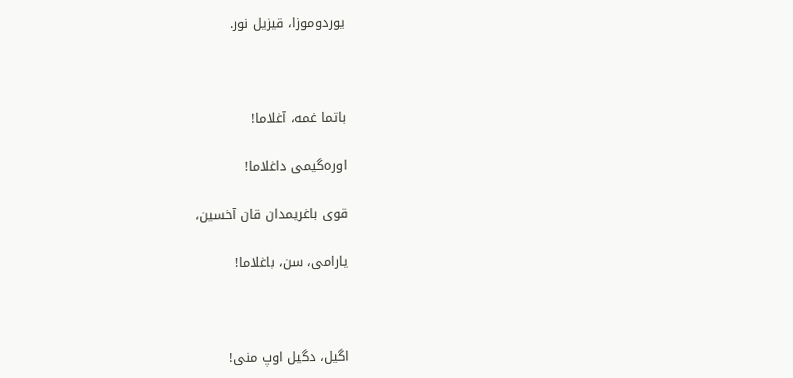یوردوموزا، قیزیل نور.



باتما غمه، آغلاما!

اوره‌گیمی داغلاما!

قوی باغریمدان قان آخسین،

یارامی، سن، باغلاما!



اگیل، دگیل اوپ منی!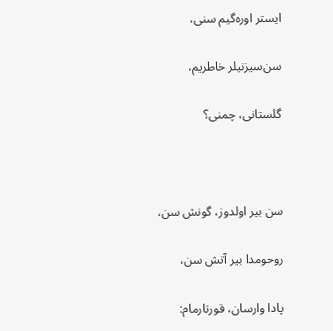ایستر اوره‌گیم سنی،

سن‌سیزنیلر خاطریم،

گلستانی،‌ چمنی؟



سن بیر اولدوز، گونش سن،

روحومدا بیر آتش سن،

پادا وارسان،‌ قورتارمام: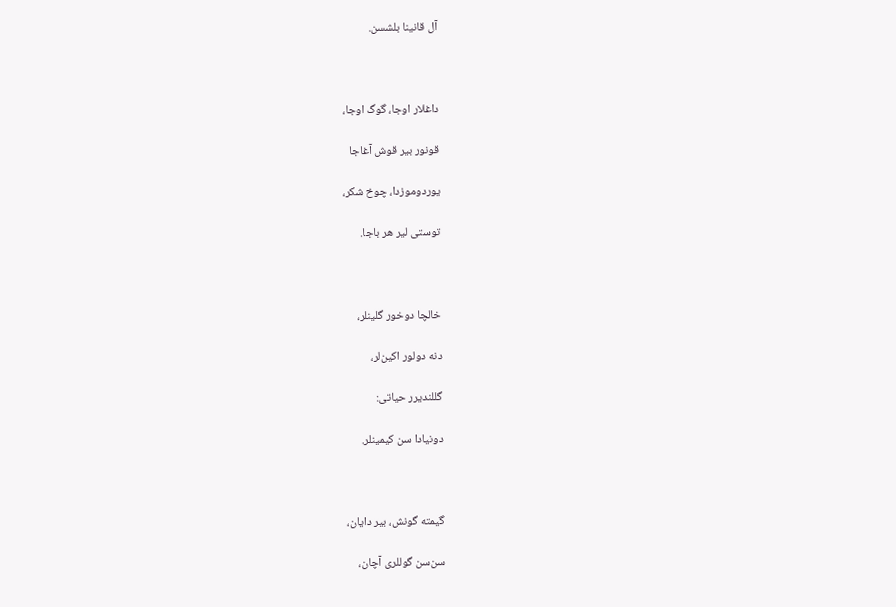آل قانینا بلشسن.



داغلار اوجا، گوگ اوجا،

قونور بیر قوش آغاجا

یوردوموزدا، چوخ شکر،

توستی‌ لیر هر باجا.



خالچا دوخور گلینلر،

دنه دولور اکین‌لر،

گللندیرر حیاتی:

دونیادا سن کیمینلر.



گیمته گونش، بیر دایان،

سن‌سن گوللری آچان،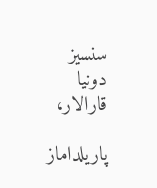سنسیز دونیا قارالار،

پاریلداماز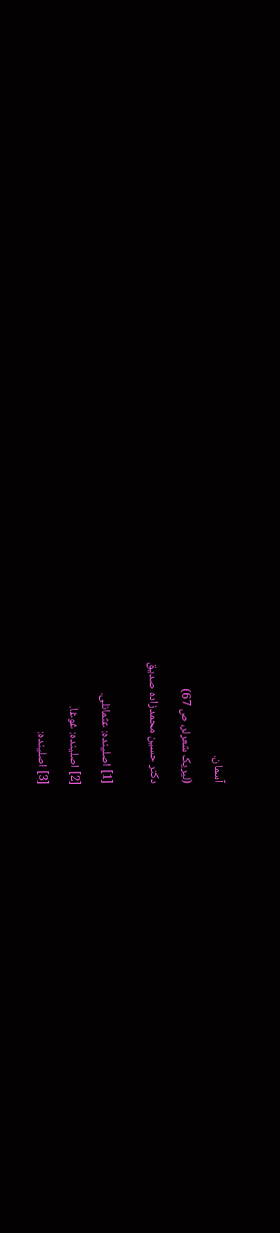آسمان.

(لیریک شعرلر، ص 67)

دکتر حسین محمدزاده صدیق


[1] اصلینده: عثمانلی‌.

[2] اصلینده: غوغا.

[3] اصلینده: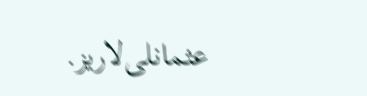عثمانلی‌لاریز.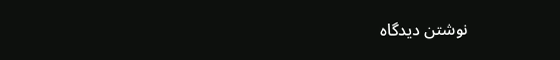نوشتن دیدگاه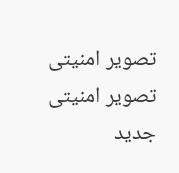تصویر امنیتی
تصویر امنیتی جدید